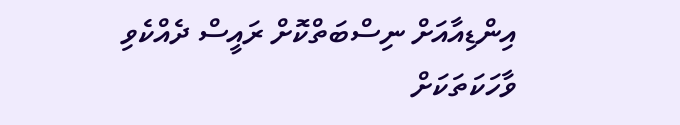އިންޑިއާއަށް ނިސްބަތްކޮށް ރައީސް ދެއްކެވި ވާހަކަތަކަށް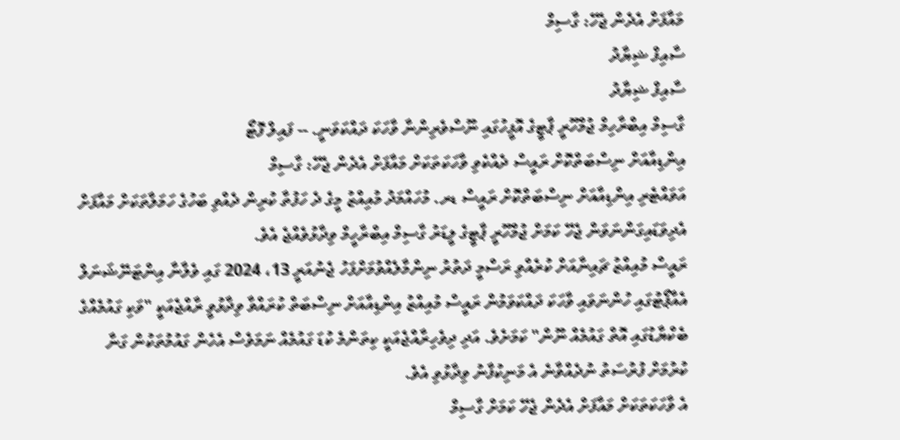މައާފަށް އެދެން ޖެހޭ: ގާސިމް
ސާއިފް ޝިޔާދު
ސާއިފް ޝިޔާދު
ގާސިމް އިބްރާހިމް ޖުމްހޫރީ ޕާޓީގެ އޮފީހުގައި ނޫސްވެރިންނާ ވާހަކަ ދައްކަވަނީ. -- ފައިލް ފޮޓޯ
އިންޑިއާއަށް ނިސްބަތްކޮށް ރައީސް ދެއްކެވި ވާހަކަތަކަށް މައާފަށް އެދެން ޖެހޭ: ގާސިމް
އަވައްޓެރި އިންޑިއާއަށް ނިސްބަތްކޮށް ރައީސް ޑރ. މުހައްމަދު މުއިއްޒު މީގެ ދެ ހަފުތާ ކުރިން ދެއްވި ބަހުގެ ހަމަލާތަކަށް މައާފަށް އެދިވަޑައިގަންނަވަން ޖެހޭ ކަމަށް ޖުމްހޫރީ ޕާޓީގެ ލީޑަރު ގާސިމް އިބްރާހީމް ވިދާޅުވެއްޖެ އެވެ.
ރައީސް މުއިއްޒު ޗައިނާއަށް ކުރެއްވި ރަސްމީ ދަތުރު ނިންމާލެއްވުމަށްފަހު ޖެނުއަރީ 13، 2024 ގައި ވެލާނާ އިންޓަނޭޝަނަލް އެއާޕޯޓުގައި ހުންނަވައި ވާހަކަ ދައްކަވަމުން ރައީސް މުއިއްޒު އިންޑިއާއަށް ނިސްބަތް ކުރައްވާ ވިދާޅުވީ ރާއްޖެއަކީ "ވަކި ގައުމެއްގެ ބެކްޔާޑުގައި އޮތް ގައުމެއް ނޫން" ކަމަށެވެ. އަދި ދިވެހިރާއްޖެއަކީ ކިތަންމެ ކުޑަ ގައުމެއް ނަމަވެސް އެހެން ގައުމުތަކުން ގަނާ ކުރުމަށް ފުރުސަތު ނުދެއްވާނެ އެ މަނިކުފާނު ވިދާޅުވި އެވެ.
އެ ވާހަކަތަކަށް މައާފަށް އެދެން ޖެހޭ ކަމަށް ގާސިމް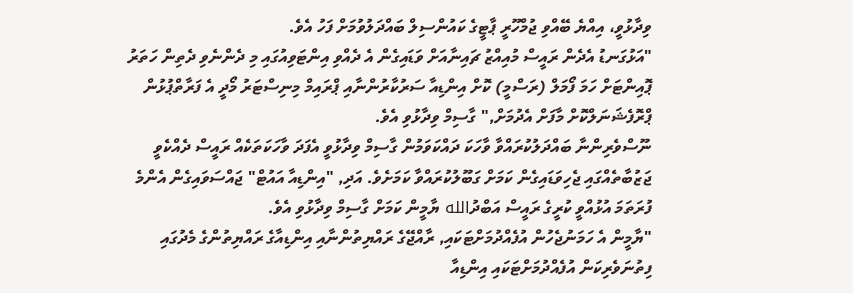ވިދާޅުވީ، އިއްޔެ ބޭއްވި ޖުމްހޫރީ ޕާޓީގެ ކައުންސިލް ބައްދަލުވުމަށް ފަހު އެވެ.
"އަޅުގަނޑު އެދެން ރައީސް މުއިއްޒު ޗައިނާއަށް ވަޑައިގެން އެ ދެއްވި އިންޓަވިއުގައި މި ދެންނެވި ދެތިން ހަތަރު ޕޮއިންޓަށް ހަމަ ފޯމަލް (ރަސްމީ) ކޮށް އިންޑިއާ ސަރުކާރުންނާއި ޕްރައިމް މިނިސްޓަރު މޯދީ އެ ފަރާތްޕުޅުން ޕްރޮފެޝަނަލްކޮށް މާފަށް އެދުމަށް," ގާސިމް ވިދާޅުވި އެވެ.
ނޫސްވެރިންނާ ބައްދަލުކުރައްވާ ވާހަކަ ދައްކަވަމުން ގާސިމް ވިދާޅުވީ އެފަދަ ވާހަކަތަކެއް ރައީސް ދެއްކެވީ ޖަޒުބާތެއްގައި ޖެހިވަޑައިގެން ކަމަށް ގަބޫލުކުރައްވާ ކަމަށެވެ. އަދި, "އިންޑިއާ އައުޓް" ޖައްސަވައިގެން އެންމެ ފުރަތަމަ އުޅުއްވީ ކުރީގެ ރައީސް އަބްދުالله ޔާމީން ކަމަށް ގާސިމް ވިދާޅުވި އެވެ.
"ޔާމީން އެ ހަމަނުޖެހުން އުފެއްދުމަށްޓަކައި, ރާއްޖޭގެ ރައްޔިތުންނާއި އިންޑިއާގެ ރައްޔިތުންގެ މެދުގައި ފިތުނަވެރިކަން އުފެއްދުމަށްޓަކައި އިންޑިއާ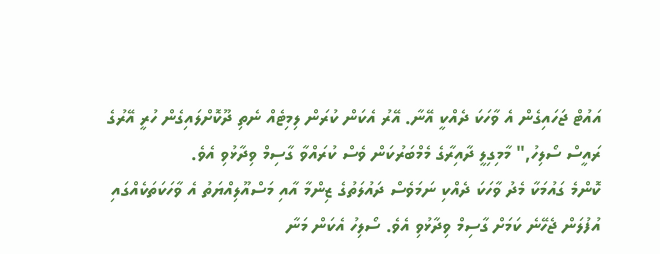އައުޓް ޖަހައިގެން އެ ވާހަކަ ދެއްކީ އޭނާ. އޭރު އެކަން ކުރަން ލިމިޓެއް ނެތި ދޫކޮށްލައިގެން ހުރީ އޭރުގެ ރައީސް ސޯލިހު," މާމިގިލީ ދާއިރާގެ މެމްބަރުކަން ވެސް ކުރައްވާ ގާސިމް ވިދާޅުވި އެވެ.
ކޮންމެ ގައުމަކާ މެދު ވާހަކަ ދެއްކި ނަމަވެސް ދައުލަތުގެ ޒިންމާ އާއި މަސްއޫލިއްޔަތު އެ ވާހަކަތަކެއްގައި އުފުލަން ޖެހޭނެ ކަމަށް ގާސިމް ވިދާޅުވި އެވެ. ސޯލިހު އެކަން މަނާ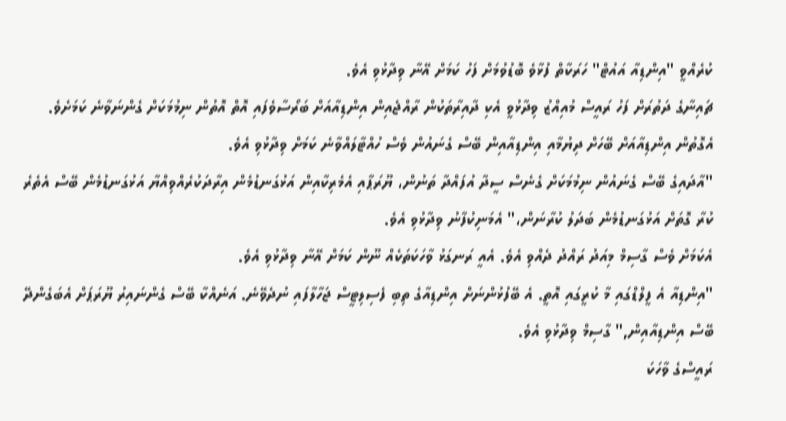ކުރެއްވީ "އިންޑިއާ އައުޓް" ހަރަކާތް ފުޅާވެ ބޮޑުވުމަށް ފަހު ކަމަށް އޭނާ ވިދާޅުވި އެވެ.
ޗައިނާގެ ދަތުރަށް ފަހު ރައީސް މުއިއްޒު ވިދާޅުވީ އެކި ދާއިރާތަކުން ރާއްޖެއިން އިންޑިއާއަށް ބަރޯސާވެފައި އޮތް އޮތުން ނިމުމަކަށް ގެންނަވާނެ ކަމަށެވެ. އެގޮތުން އިންޑިއާއަށް ބޭހަށް ދިޔުމާއި އިންޑިއާއިން ބޭސް ގެނައުން ވެސް ހުއްޓާލައްވާނެ ކަމަށް ވިދާޅުވި އެވެ.
"އާދައިގެ ބޭސް ގެނައުން ނިމުމަކަށް ގެނެސް ސީދާ އުފައްދާ ތަނުން، ޔޫރަޕާއި އެމެރިކާއިން އަޅުގަނޑުމެން އިރާދަކުރެއްވިއްޔާ އަޅުގަނޑުމެން ބޭސް އެތެރެ ކުރާ ގޮތަށް އަޅުގަނޑުމެން ބަދަލު ކުރާނަން،" އެމަނިކުފާނު ވިދާޅުވި އެވެ.
އެކަމަށް ވެސް ގާސިމް މިއަދު ރައްދު ދެއްވި އެވެ. އެއީ ރަނގަޅު ވާހަކަތަކެއް ނޫން ކަމަށް އޭނާ ވިދާޅުވި އެވެ.
"އިންޑިއާ އެ ފީލްޑްގައި މާ ކުރީގައި އޮތީ. އެ ބޭފުޅުންނަށް އިންޑިއާގެ ތިބި ފެސިލިޓީސް ޖަހާލާފައި ނުދެވޭނެ. އަނެއްކާ ބޭސް ގެންނައިރު ޔޫރަޕަށް އެބަގެންދޭ ބޭސް އިންޑިއާއިން," ގާސިމް ވިދާޅުވި އެވެ.
ރައީސްގެ ވާހަކަ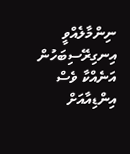ނިންމާލެއްވީ އިނގިރޭސިބަހުން އަނެއްކާ ވެސް އިންޑިއާއަށް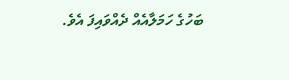ބަހުގެ ހަމަލާއެއް ދެއްވައިފަ އެވެ.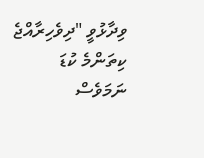ވިދާޅުވީ "ދިވެހިރާއްޖެ ކިތަންމެ ކުޑަ ނަމަވެސް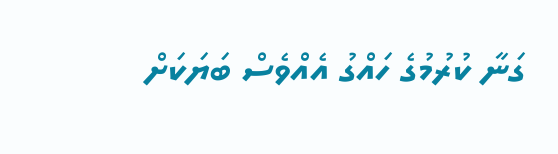ގަނާ ކުރުމުގެ ހައްގު އެއްވެސް ބަޔަކަށް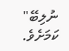ނުލިބޭ" ކަމަށެވެ.